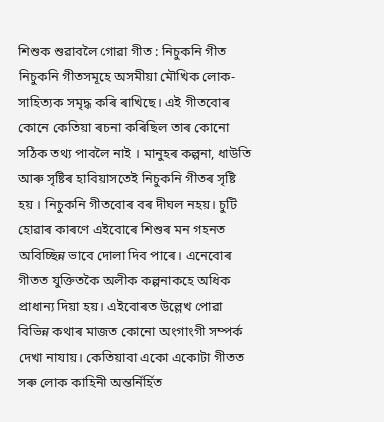শিশুক শুৱাবলৈ গোৱা গীত : নিচুকনি গীত নিচুকনি গীতসমূহে অসমীয়া মৌখিক লোক-সাহিত্যক সমৃদ্ধ কৰি ৰাখিছে। এই গীতবোৰ কোনে কেতিয়া ৰচনা কৰিছিল তাৰ কোনো সঠিক তথ্য পাবলৈ নাই । মানুহৰ কল্পনা, ধাউতি আৰু সৃষ্টিৰ হাবিয়াসতেই নিচুকনি গীতৰ সৃষ্টি হয় । নিচুকনি গীতবোৰ বৰ দীঘল নহয়। চুটি হোৱাৰ কাৰণে এইবোৰে শিশুৰ মন গহনত অবিচ্ছিন্ন ভাবে দোলা দিব পাৰে। এনেবোৰ গীতত যুক্তিতকৈ অলীক কল্পনাকহে অধিক প্ৰাধান্য দিয়া হয়। এইবোৰত উল্লেখ পোৱা বিভিন্ন কথাৰ মাজত কোনো অংগাংগী সম্পৰ্ক দেখা নাযায়। কেতিয়াবা একো একোটা গীতত সৰু লোক কাহিনী অন্তৰ্নিৰ্হিত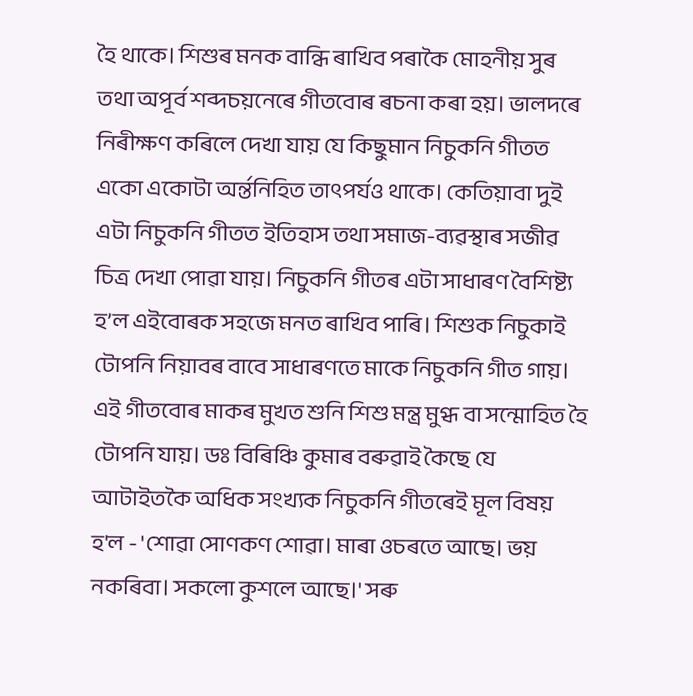হৈ থাকে। শিশুৰ মনক বান্ধি ৰাখিব পৰাকৈ মোহনীয় সুৰ তথা অপূৰ্ব শব্দচয়নেৰে গীতবোৰ ৰচনা কৰা হয়। ভালদৰে নিৰীক্ষণ কৰিলে দেখা যায় যে কিছুমান নিচুকনি গীতত একো একোটা অৰ্ন্তনিহিত তাৎপৰ্যও থাকে। কেতিয়াবা দুই এটা নিচুকনি গীতত ইতিহাস তথা সমাজ-ব্যৱস্থাৰ সজীৱ চিত্ৰ দেখা পোৱা যায়। নিচুকনি গীতৰ এটা সাধাৰণ বৈশিষ্ট্য হ’ল এইবোৰক সহজে মনত ৰাখিব পাৰি। শিশুক নিচুকাই টোপনি নিয়াবৰ বাবে সাধাৰণতে মাকে নিচুকনি গীত গায়। এই গীতবোৰ মাকৰ মুখত শুনি শিশু মন্ত্র মুগ্ধ বা সন্মোহিত হৈ টোপনি যায়। ডঃ বিৰিঞ্চি কুমাৰ বৰুৱাই কৈছে যে আটাইতকৈ অধিক সংখ্যক নিচুকনি গীতৰেই মূল বিষয় হ'ল - 'শোৱা সোণকণ শোৱা। মাৰা ওচৰতে আছে। ভয় নকৰিবা। সকলো কুশলে আছে।' সৰু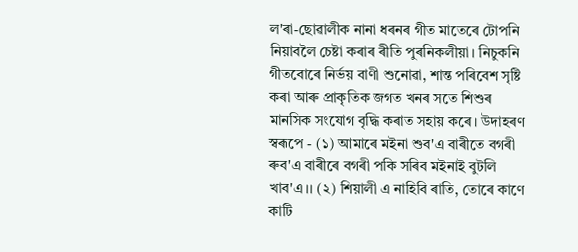ল'ৰা-ছোৱালীক নানা ধৰনৰ গীত মাতেৰে টোপনি নিয়াবলৈ চেষ্টা কৰাৰ ৰীতি পুৰনিকলীয়া। নিচুকনি গীতবোৰে নির্ভয় বাণী শুনোৱা, শান্ত পৰিবেশ সৃষ্টি কৰা আৰু প্ৰাকৃতিক জগত খনৰ সতে শিশুৰ মানসিক সংযোগ বৃদ্ধি কৰাত সহায় কৰে। উদাহৰণ স্বৰূপে - (১) আমাৰে মইনা শুব'এ বাৰীতে বগৰী ৰুব'এ বাৰীৰে বগৰী পকি সৰিব মইনাই বুটলি খাব'এ।। (২) শিয়ালী এ নাহিবি ৰাতি, তোৰে কাণে কাটি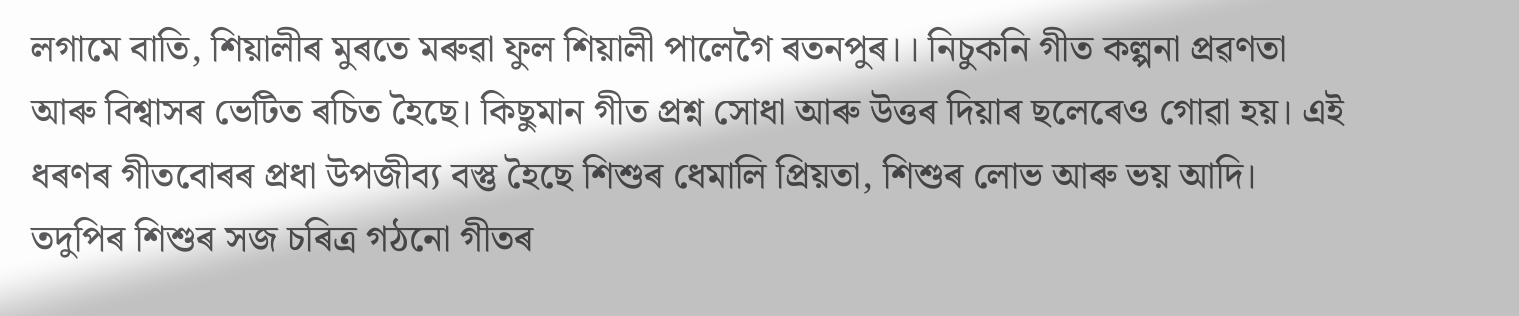লগামে বাতি, শিয়ালীৰ মুৰতে মৰুৱা ফুল শিয়ালী পালেগৈ ৰতনপুৰ।। নিচুকনি গীত কল্পনা প্ৰৱণতা আৰু বিশ্বাসৰ ভেটিত ৰচিত হৈছে। কিছুমান গীত প্রশ্ন সোধা আৰু উত্তৰ দিয়াৰ ছলেৰেও গোৱা হয়। এই ধৰণৰ গীতবোৰৰ প্ৰধা উপজীব্য বস্তু হৈছে শিশুৰ ধেমালি প্রিয়তা, শিশুৰ লোভ আৰু ভয় আদি। তদুপিৰ শিশুৰ সজ চৰিত্ৰ গঠনো গীতৰ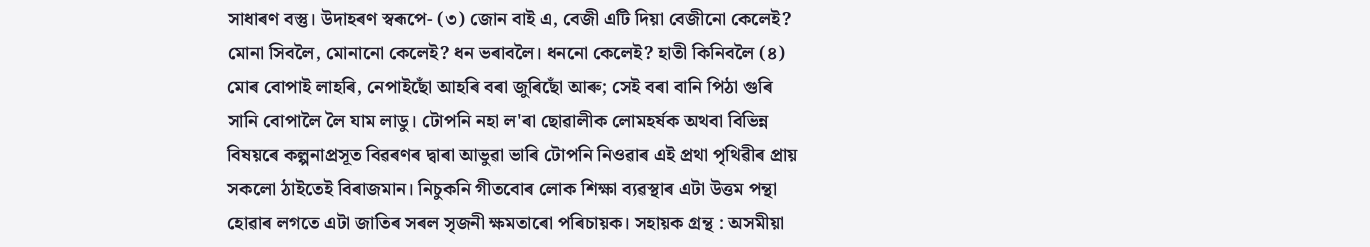সাধাৰণ বস্তু। উদাহৰণ স্বৰূপে- (৩) জোন বাই এ, বেজী এটি দিয়া বেজীনো কেলেই? মোনা সিবলৈ, মোনানো কেলেই? ধন ভৰাবলৈ। ধননো কেলেই? হাতী কিনিবলৈ (৪) মোৰ বোপাই লাহৰি, নেপাইছোঁ আহৰি বৰা জুৰিছোঁ আৰু; সেই বৰা বানি পিঠা গুৰি সানি বোপালৈ লৈ যাম লাডু। টোপনি নহা ল'ৰা ছোৱালীক লোমহর্ষক অথবা বিভিন্ন বিষয়ৰে কল্পনাপ্রসূত বিৱৰণৰ দ্বাৰা আভুৱা ভাৰি টোপনি নিওৱাৰ এই প্ৰথা পৃথিৱীৰ প্ৰায় সকলো ঠাইতেই বিৰাজমান। নিচুকনি গীতবোৰ লোক শিক্ষা ব্যৱস্থাৰ এটা উত্তম পন্থা হোৱাৰ লগতে এটা জাতিৰ সৰল সৃজনী ক্ষমতাৰো পৰিচায়ক। সহায়ক গ্ৰন্থ : অসমীয়া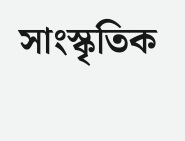সাংস্কৃতিক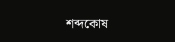শব্দকোষ